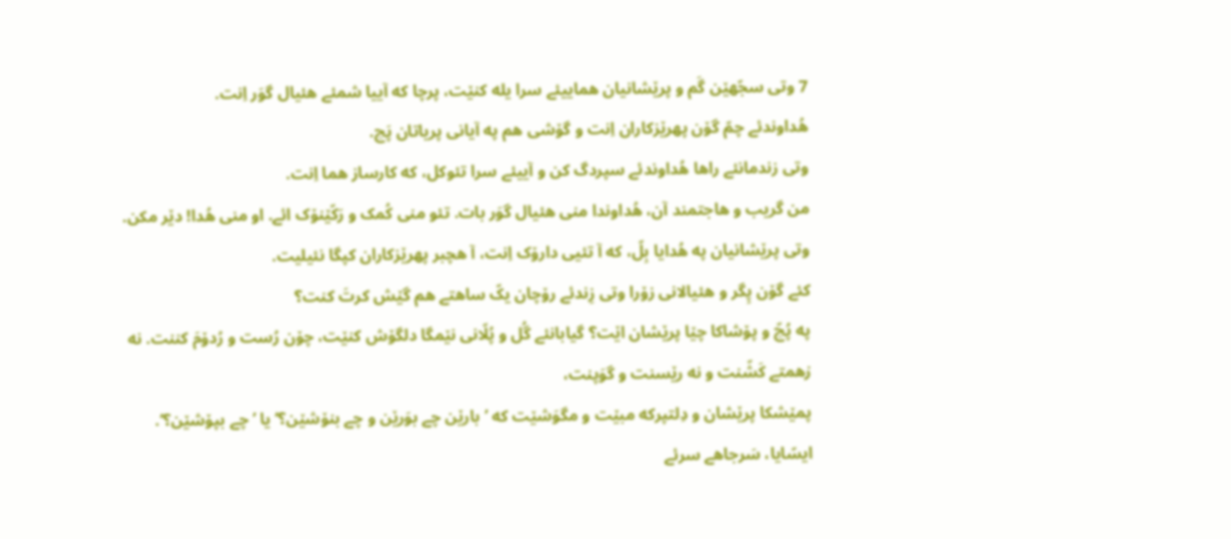7 وتی سجّهێن گَم و پرێشانیان هماییئے سرا یله کنێت، پرچا که آییا شمئے هئیال گوَر اِنت.
هُداوندئے چمّ گۆن پهرێزکاران اِنت و گۆشی هم په آیانی پریاتان پَچ.
وتی زندمانئے راها هُداوندئے سپردگ کن و آییئے سرا تئوکل، که کارساز هما اِنت.
من گریب و هاجتمند آن، هُداوندا منی هئیال گوَر بات. تئو منی کُمک و رَکّێنۆک ائے. او منی هُدا! دێر مکن.
وتی پرێشانیان په هُدایا بِلّ، که آ تئیی دارۆک اِنت، آ هچبر پهرێزکاران کپگا نئیلیت.
کئے گۆن پِگر و هئیالانی زۆرا وتی زِندئے رۆچان یکّ ساهتے هم گێش کرتَ کنت؟
په پُچّ و پۆشاکا چێا پرێشان اێت؟ گیابانئے گُل و پُلّانی نێمگا دلگۆش کنێت، چۆن رُست و رُدۆمَ کننت. نه زهمتے کَشّنت و نه رێسنت و گوَپنت،
پمێشکا پرێشان و دِلتپرکه مبێت و مگوَشێت که ’بارێن چے بوَرێن و چے بنۆشێن؟‘ یا ’چے بپۆشێن؟‘.
ایسّایا، سَرجاهے سرئے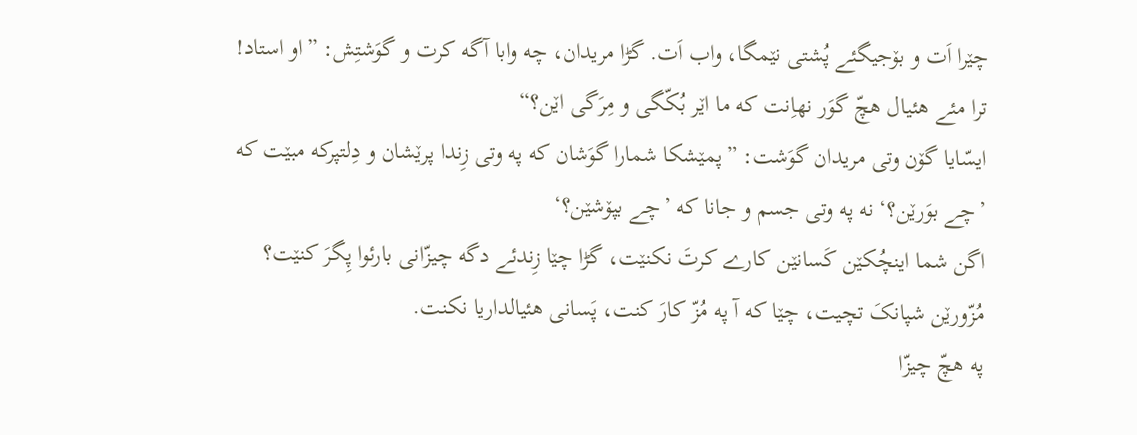چێرا اَت و بۆجیگئے پُشتی نێمگا، واب اَت. گڑا مریدان، چه وابا آگه کرت و گوَشتِش: ”او استاد! ترا مئے هئیال هچّ گوَر نهاِنت که ما اێر بُکّگی و مِرَگی اێن؟“
ایسّایا گۆن وتی مریدان گوَشت: ”پمێشکا شمارا گوَشان که په وتی زِندا پرێشان و دِلتپرکه مبێت که ’چے بوَرێن؟‘ نه په وتی جسم و جانا که ’چے بپۆشێن؟‘
اگن شما اینچُکێن کَسانێن کارے کرتَ نکنێت، گڑا چێا زِندئے دگه چیزّانی بارئوا پِگرَ کنێت؟
مُزّورێن شپانکَ تچیت، چێا که آ په مُزّ کارَ کنت، پَسانی هئیالداریا نکنت.
په هچّ چیزّا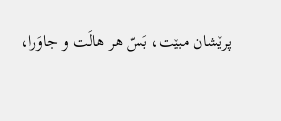پرێشان مبێت، بَسّ هر هالَت و جاوَرا،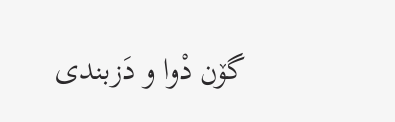گۆن دْوا و دَزبندی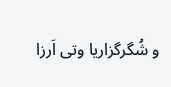و شُگرگزاریا وتی اَرزا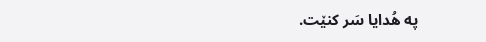په هُدایا سَر کنێت.